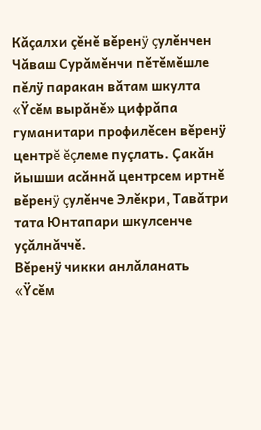Кăçалхи çĕнĕ вĕренÿ çулĕнчен Чăваш Сурăмĕнчи пĕтĕмĕшле пĕлÿ паракан вăтам шкулта «Ÿсĕм вырăнĕ» цифрăпа гуманитари профилĕсен вĕренÿ центрĕ ĕçлеме пуçлать. Çакăн йышши асăннă центрсем иртнĕ вĕренÿ çулĕнче Элĕкри, Тавăтри тата Юнтапари шкулсенче уçăлнăччĕ.
Вĕренÿ чикки анлăланать
«Ÿсĕм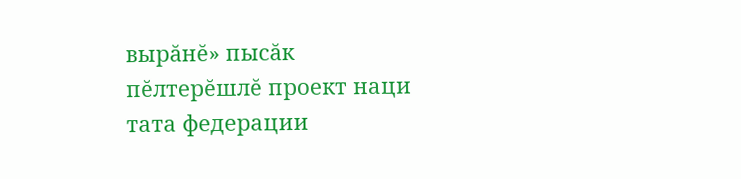вырăнĕ» пысăк пĕлтерĕшлĕ проект наци тата федерации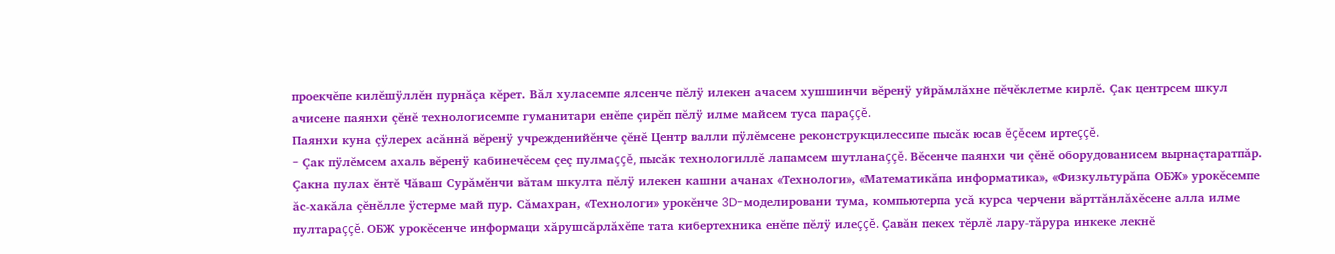проекчĕпе килĕшÿллĕн пурнăçа кĕрет. Вăл хуласемпе ялсенче пĕлÿ илекен ачасем хушшинчи вĕренÿ уйрăмлăхне пĕчĕклетме кирлĕ. Çак центрсем шкул ачисене паянхи çĕнĕ технологисемпе гуманитари енĕпе çирĕп пĕлÿ илме майсем туса параççĕ.
Паянхи куна çÿлерех асăннă вĕренÿ учрежденийĕнче çĕнĕ Центр валли пÿлĕмсене реконструкцилессипе пысăк юсав ĕçĕсем иртеççĕ.
- Çак пÿлĕмсем ахаль вĕренÿ кабинечĕсем çеç пулмаççĕ, пысăк технологиллĕ лапамсем шутланаççĕ. Вĕсенче паянхи чи çĕнĕ оборудованисем вырнаçтаратпăр. Çакна пулах ĕнтĕ Чăваш Сурăмĕнчи вăтам шкулта пĕлÿ илекен кашни ачанах «Технологи», «Математикăпа информатика», «Физкультурăпа ОБЖ» урокĕсемпе ăс-хакăла çĕнĕлле ÿстерме май пур. Сăмахран, «Технологи» урокĕнче 3D-моделировани тума, компьютерпа усă курса черчени вăрттăнлăхĕсене алла илме пултараççĕ. ОБЖ урокĕсенче информаци хăрушсăрлăхĕпе тата кибертехника енĕпе пĕлÿ илеççĕ. Çавăн пекех тĕрлĕ лару-тăрура инкеке лекнĕ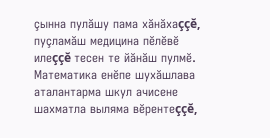çынна пулăшу пама хăнăхаççĕ, пуçламăш медицина пĕлĕвĕ илеççĕ тесен те йăнăш пулмĕ. Математика енĕпе шухăшлава аталантарма шкул ачисене шахматла выляма вĕрентеççĕ,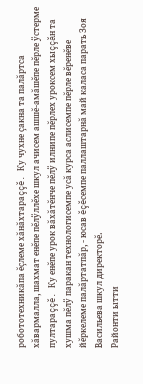робототехникăпа ĕçлеме хăнăхтараççĕ. Ку чухне çакна та палăртса хăвармалла, шахмат енĕпе пĕлÿллĕхе шкул ачисем ашшĕ-амăшĕпе пĕрле ÿстерме пултараççĕ. Ку енĕпе урок вăхăтĕнче пĕлÿ илнипе пĕрлех уроксем хыççăн та хушма пĕлÿ паракан технологисемпе усă курса аслисемпе пĕрле вĕренĕве йĕркелеме палăртатпăр, - юсав ĕçĕсемпе паллаштарнă май каласа парать Зоя Васильева шкул директорĕ.
Районти ытти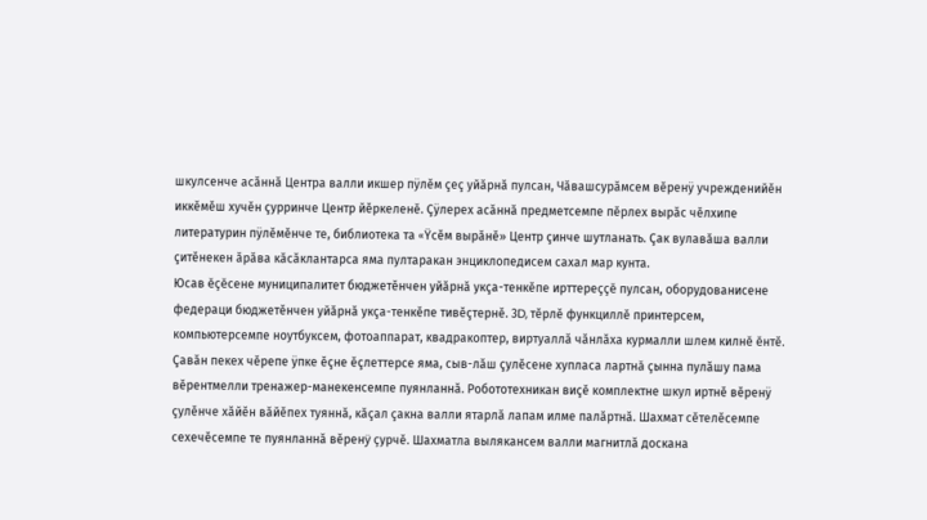шкулсенче асăннă Центра валли икшер пÿлĕм çеç уйăрнă пулсан, Чăвашсурăмсем вĕренÿ учрежденийĕн иккĕмĕш хучĕн çурринче Центр йĕркеленĕ. Çÿлерех асăннă предметсемпе пĕрлех вырăс чĕлхипе литературин пÿлĕмĕнче те, библиотека та «Ÿсĕм вырăнĕ» Центр çинче шутланать. Çак вулавăша валли çитĕнекен ăрăва кăсăклантарса яма пултаракан энциклопедисем сахал мар кунта.
Юсав ĕçĕсене муниципалитет бюджетĕнчен уйăрнă укçа-тенкĕпе ирттереççĕ пулсан, оборудованисене федераци бюджетĕнчен уйăрнă укçа-тенкĕпе тивĕçтернĕ. 3D, тĕрлĕ функциллĕ принтерсем, компьютерсемпе ноутбуксем, фотоаппарат, квадракоптер, виртуаллă чăнлăха курмалли шлем килнĕ ĕнтĕ. Çавăн пекех чĕрепе ÿпке ĕçне ĕçлеттерсе яма, сыв-лăш çулĕсене хупласа лартнă çынна пулăшу пама вĕрентмелли тренажер-манекенсемпе пуянланнă. Робототехникан виçĕ комплектне шкул иртнĕ вĕренÿ çулĕнче хăйĕн вăйĕпех туяннă, кăçал çакна валли ятарлă лапам илме палăртнă. Шахмат сĕтелĕсемпе сехечĕсемпе те пуянланнă вĕренÿ çурчĕ. Шахматла вылякансем валли магнитлă доскана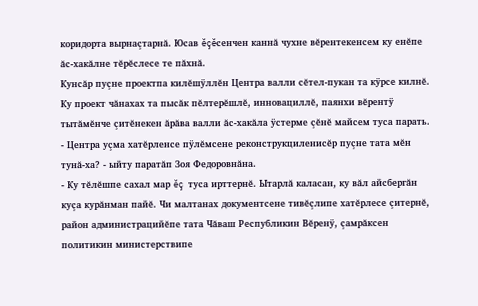коридорта вырнаçтарнă. Юсав ĕçĕсенчен каннă чухне вĕрентекенсем ку енĕпе ăс-хакăлне тĕрĕслесе те пăхнă.
Кунсăр пуçне проектпа килĕшÿллĕн Центра валли сĕтел-пукан та кÿрсе килнĕ.
Ку проект чăнахах та пысăк пĕлтерĕшлĕ, инновациллĕ, паянхи вĕрентÿ тытăмĕнче çитĕнекен ăрăва валли ăс-хакăла ÿстерме çĕнĕ майсем туса парать.
- Центра уçма хатĕрленсе пÿлĕмсене реконструкциленисĕр пуçне тата мĕн тунă-ха? - ыйту паратăп Зоя Федоровнăна.
- Ку тĕлĕшпе сахал мар ĕç туса ирттернĕ. Ытарлă каласан, ку вăл айсбергăн куçа курăнман пайĕ. Чи малтанах документсене тивĕçлипе хатĕрлесе çитернĕ, район администрацийĕпе тата Чăваш Республикин Вĕренÿ, çамрăксен политикин министерствипе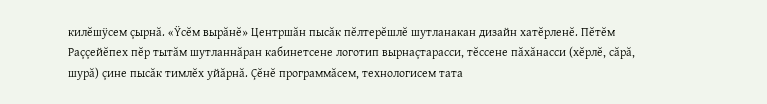килĕшÿсем çырнă. «Ÿсĕм вырăнĕ» Центршăн пысăк пĕлтерĕшлĕ шутланакан дизайн хатĕрленĕ. Пĕтĕм Раççейĕпех пĕр тытăм шутланнăран кабинетсене логотип вырнаçтарасси, тĕссене пăхăнасси (хĕрлĕ, сăрă, шурă) çине пысăк тимлĕх уйăрнă. Çĕнĕ программăсем, технологисем тата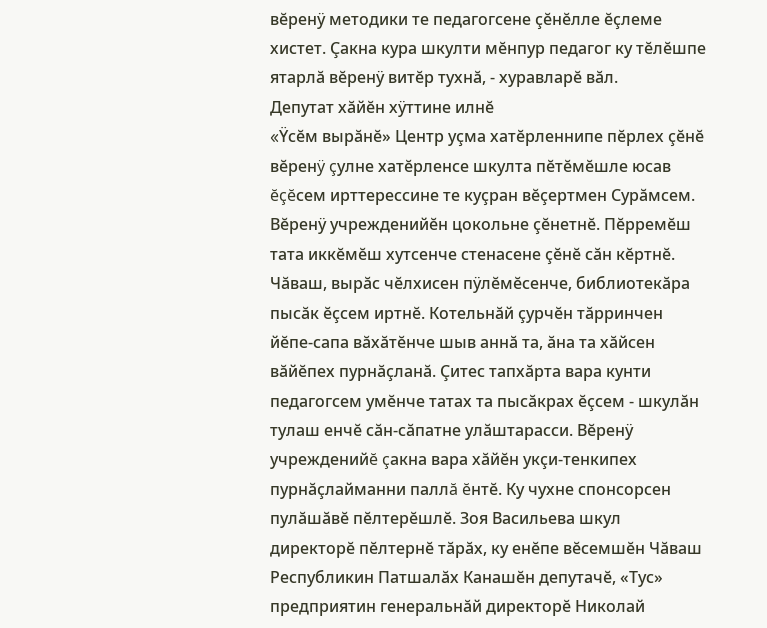вĕренÿ методики те педагогсене çĕнĕлле ĕçлеме хистет. Çакна кура шкулти мĕнпур педагог ку тĕлĕшпе ятарлă вĕренÿ витĕр тухнă, - хуравларĕ вăл.
Депутат хăйĕн хÿттине илнĕ
«Ÿсĕм вырăнĕ» Центр уçма хатĕрленнипе пĕрлех çĕнĕ вĕренÿ çулне хатĕрленсе шкулта пĕтĕмĕшле юсав ĕçĕсем ирттерессине те куçран вĕçертмен Сурăмсем. Вĕренÿ учрежденийĕн цокольне çĕнетнĕ. Пĕрремĕш тата иккĕмĕш хутсенче стенасене çĕнĕ сăн кĕртнĕ. Чăваш, вырăс чĕлхисен пÿлĕмĕсенче, библиотекăра пысăк ĕçсем иртнĕ. Котельнăй çурчĕн тăрринчен йĕпе-сапа вăхăтĕнче шыв аннă та, ăна та хăйсен вăйĕпех пурнăçланă. Çитес тапхăрта вара кунти педагогсем умĕнче татах та пысăкрах ĕçсем - шкулăн тулаш енчĕ сăн-сăпатне улăштарасси. Вĕренÿ учрежденийĕ çакна вара хăйĕн укçи-тенкипех пурнăçлайманни паллă ĕнтĕ. Ку чухне спонсорсен пулăшăвĕ пĕлтерĕшлĕ. Зоя Васильева шкул директорĕ пĕлтернĕ тăрăх, ку енĕпе вĕсемшĕн Чăваш Республикин Патшалăх Канашĕн депутачĕ, «Тус» предприятин генеральнăй директорĕ Николай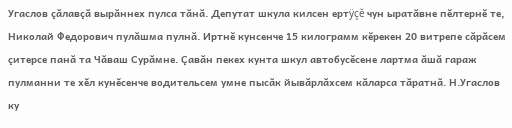Угаслов çăлавçă вырăннех пулса тăнă. Депутат шкула килсен ертÿçĕ чун ыратăвне пĕлтернĕ те, Николай Федорович пулăшма пулнă. Иртнĕ кунсенче 15 килограмм кĕрекен 20 витрепе сăрăсем çитерсе панă та Чăваш Сурăмне. Çавăн пекех кунта шкул автобусĕсене лартма ăшă гараж пулманни те хĕл кунĕсенче водительсем умне пысăк йывăрлăхсем кăларса тăратнă. Н.Угаслов ку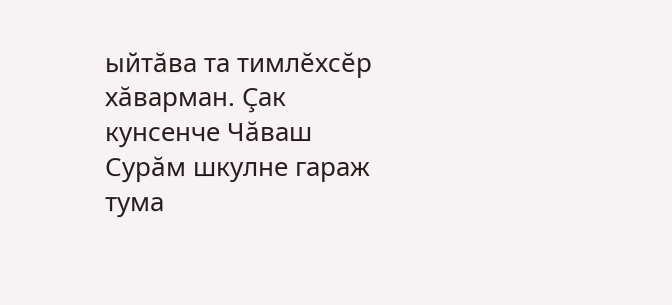ыйтăва та тимлĕхсĕр хăварман. Çак кунсенче Чăваш Сурăм шкулне гараж тума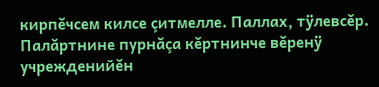кирпĕчсем килсе çитмелле. Паллах, тÿлевсĕр.
Палăртнине пурнăçа кĕртнинче вĕренÿ учрежденийĕн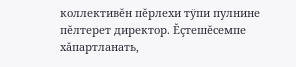коллективĕн пĕрлехи тÿпи пулнине пĕлтерет директор. Ĕçтешĕсемпе хăпартланать,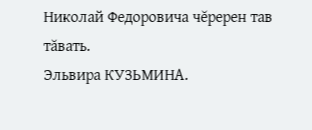Николай Федоровича чĕререн тав тăвать.
Эльвира КУЗЬМИНА.